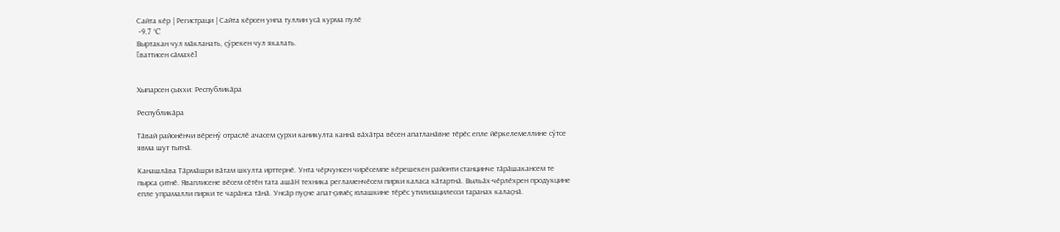Сайта кӗр | Регистраци | Сайта кӗрсен унпа туллин усӑ курма пулӗ
 -9.7 °C
Выртакан чул мӑкланать, ҫӳрекен чул якалать.
[ваттисен сӑмахӗ]


Хыпарсен ҫыххи: Республикӑра

Республикӑра

Тӑвай районӗнчи вӗренӳ отраслӗ ачасем ҫурхи каникулта каннӑ вӑхӑтра вӗсен апатланӑвне тӗрӗс епле йӗркелемеллине сӳтсе явма шут тытнӑ.

Канашлӑва Тӑрмӑшри вӑтам шкулта ирттернӗ. Унта чӗрчунсен чирӗсемпе кӗрешекен районти станцинче тӑрӑшакансем те пырса ҫитнӗ. Яваплисене вӗсем сӗтӗн тата ашӑН техника регламенчӗсем пирки каласа кӑтартнӑ. Выльӑх-чӗрлӗхрен продукцине епле упрамалли пирки те чарӑнса тӑнӑ. Унсӑр пуҫне апат-ҫимӗҫ юлашкине тӗрӗс утилизацилесси таранах калаҫнӑ.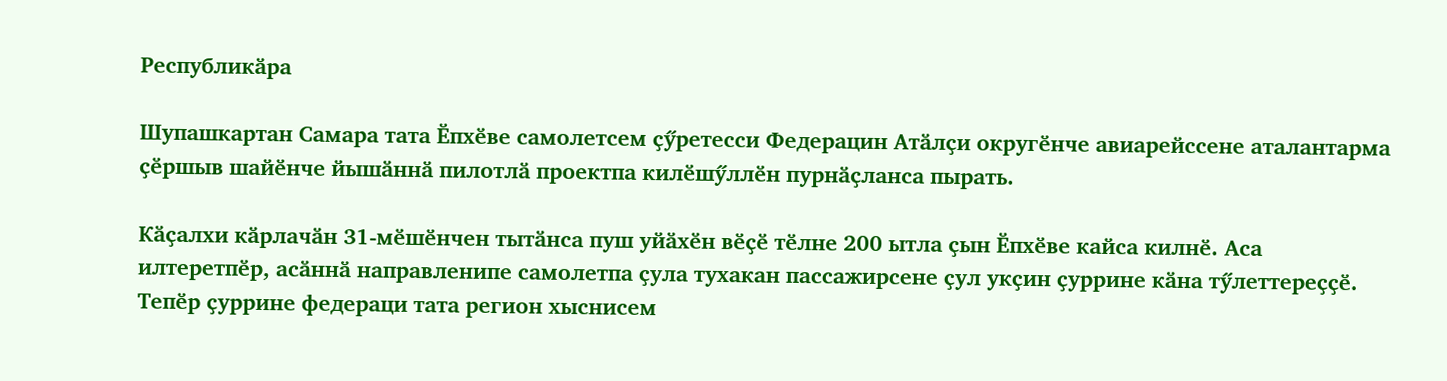Республикӑра

Шупашкартан Самара тата Ӗпхӗве самолетсем ҫӳретесси Федерацин Атӑлҫи округӗнче авиарейссене аталантарма ҫӗршыв шайӗнче йышӑннӑ пилотлӑ проектпа килӗшӳллӗн пурнӑҫланса пырать.

Кӑҫалхи кӑрлачӑн 31-мӗшӗнчен тытӑнса пуш уйӑхӗн вӗҫӗ тӗлне 200 ытла ҫын Ӗпхӗве кайса килнӗ. Аса илтеретпӗр, асӑннӑ направленипе самолетпа ҫула тухакан пассажирсене ҫул укҫин ҫуррине кӑна тӳлеттереҫҫӗ. Тепӗр ҫуррине федераци тата регион хысниcем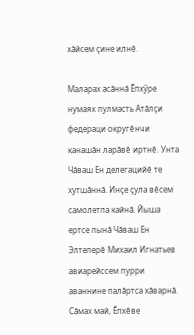хӑйсем ҫине илнӗ.

Маларах асӑннӑ Ӗпхӳре нумаях пулмасть Атӑлҫи федераци округӗнчи канашӑн ларӑвӗ иртнӗ. Унта Чӑваш Ен делегацийӗ те хутшӑннӑ. Инҫе ҫула вӗсем самолетпа кайнӑ. Йыша ертсе пынӑ Чӑваш Ен Элтеперӗ Михаил Игнатьев авиарейссем пурри аваннине палӑртса хӑварнӑ. Сӑмах май, Ӗпхӗве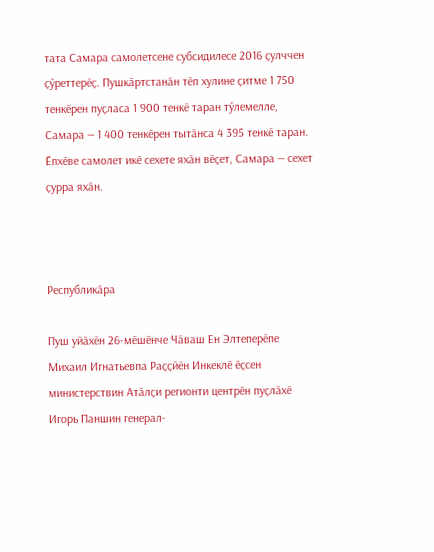тата Самара самолетсене субсидилесе 2016 ҫулччен ҫӳреттерӗҫ. Пушкӑртстанӑн тӗп хулине ҫитме 1 750 тенкӗрен пуҫласа 1 900 тенкӗ таран тӳлемелле, Самара — 1 400 тенкӗрен тытӑнса 4 395 тенкӗ таран. Ӗпхӗве самолет икӗ сехете яхӑн вӗҫет, Самара — сехет ҫурра яхӑн.



Республикӑра

Пуш уйӑхӗн 26-мӗшӗнче Чӑваш Ен Элтеперӗпе Михаил Игнатьевпа Раҫҫйӗн Инкеклӗ ӗҫсен министерствин Атӑлҫи регионти центрӗн пуҫлӑхӗ Игорь Паншин генерал-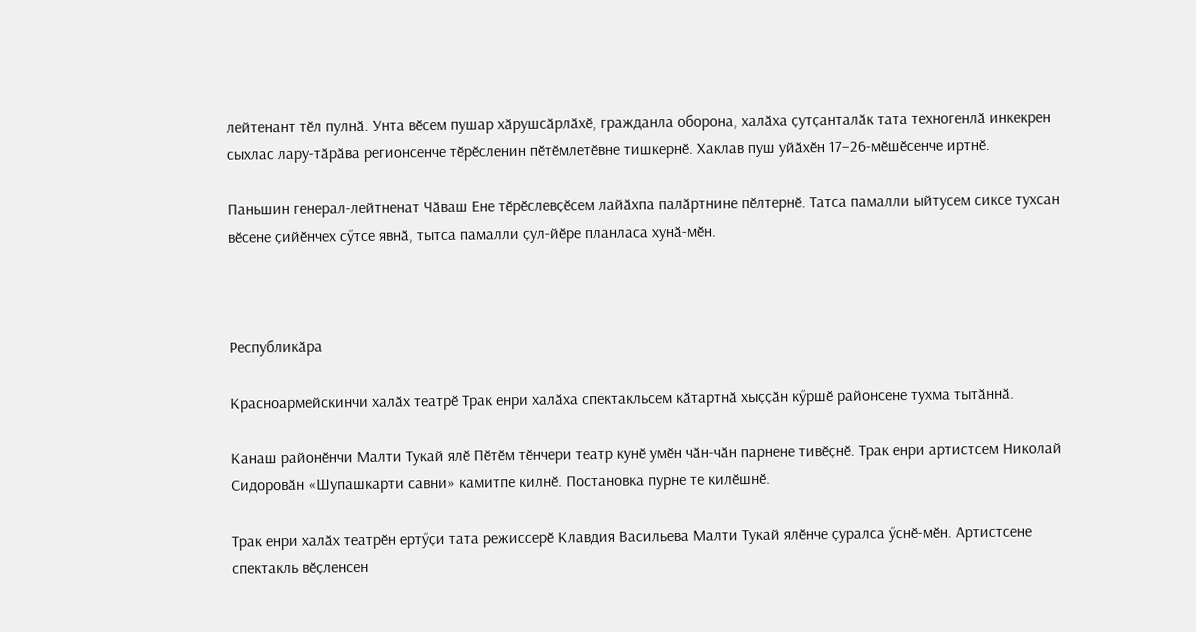лейтенант тӗл пулнӑ. Унта вӗсем пушар хӑрушсӑрлӑхӗ, гражданла оборона, халӑха ҫутҫанталӑк тата техногенлӑ инкекрен сыхлас лару-тӑрӑва регионсенче тӗрӗсленин пӗтӗмлетӗвне тишкернӗ. Хаклав пуш уйӑхӗн 17–26-мӗшӗсенче иртнӗ.

Паньшин генерал-лейтненат Чӑваш Ене тӗрӗслевҫӗсем лайӑхпа палӑртнине пӗлтернӗ. Татса памалли ыйтусем сиксе тухсан вӗсене ҫийӗнчех сӳтсе явнӑ, тытса памалли ҫул-йӗре планласа хунӑ-мӗн.



Республикӑра

Красноармейскинчи халӑх театрӗ Трак енри халӑха спектакльсем кӑтартнӑ хыҫҫӑн кӳршӗ районсене тухма тытӑннӑ.

Канаш районӗнчи Малти Тукай ялӗ Пӗтӗм тӗнчери театр кунӗ умӗн чӑн-чӑн парнене тивӗҫнӗ. Трак енри артистсем Николай Сидоровӑн «Шупашкарти савни» камитпе килнӗ. Постановка пурне те килӗшнӗ.

Трак енри халӑх театрӗн ертӳҫи тата режиссерӗ Клавдия Васильева Малти Тукай ялӗнче ҫуралса ӳснӗ-мӗн. Артистсене спектакль вӗҫленсен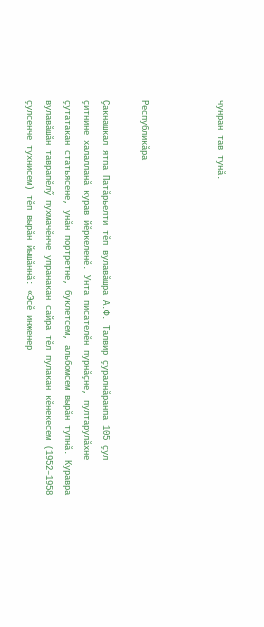чунран тав тунӑ.



Республикӑра

Ҫакнашкал ятпа Патӑрьелти тӗп вулавӑшра А.Ф. Талвир ҫуралнӑранпа 105 ҫул ҫитнине халалланӑ курав йӗркеленӗ. Унта писателӗн пурнӑҫне, пултарулӑхне ҫутатакан статьясене, унӑн портретне, буклетсем, альбомсем вырӑн тупнӑ. Куравра вулавӑшӑн таврапӗлӳ пухмачӗнче упранакан сайра тӗл пулакан кӗнекесем (1952–1958 ҫулсенче тухнисем) тӗп вырӑн йышӑннӑ: «Эсӗ инженер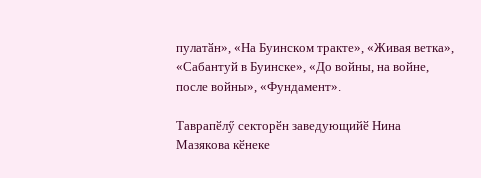пулатӑн», «На Буинском тракте», «Живая ветка», «Сабантуй в Буинске», «До войны, на войне, после войны», «Фундамент».

Таврапӗлӳ секторӗн заведующийӗ Нина Мазякова кӗнеке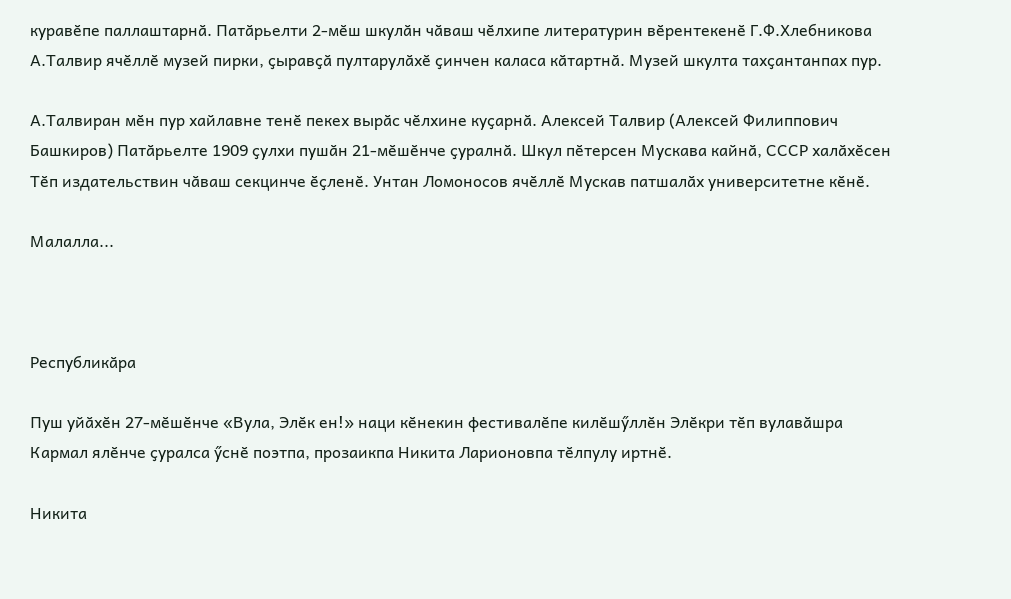куравӗпе паллаштарнӑ. Патӑрьелти 2-мӗш шкулӑн чӑваш чӗлхипе литературин вӗрентекенӗ Г.Ф.Хлебникова А.Талвир ячӗллӗ музей пирки, ҫыравҫӑ пултарулӑхӗ ҫинчен каласа кӑтартнӑ. Музей шкулта тахҫантанпах пур.

А.Талвиран мӗн пур хайлавне тенӗ пекех вырӑс чӗлхине куҫарнӑ. Алексей Талвир (Алексей Филиппович Башкиров) Патӑрьелте 1909 ҫулхи пушӑн 21-мӗшӗнче ҫуралнӑ. Шкул пӗтерсен Мускава кайнӑ, СССР халӑхӗсен Тӗп издательствин чӑваш секцинче ӗҫленӗ. Унтан Ломоносов ячӗллӗ Мускав патшалӑх университетне кӗнӗ.

Малалла...



Республикӑра

Пуш уйӑхӗн 27-мӗшӗнче «Вула, Элӗк ен!» наци кӗнекин фестивалӗпе килӗшӳллӗн Элӗкри тӗп вулавӑшра Кармал ялӗнче ҫуралса ӳснӗ поэтпа, прозаикпа Никита Ларионовпа тӗлпулу иртнӗ.

Никита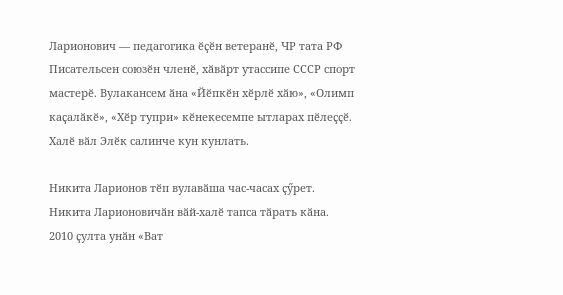Ларионович — педагогика ӗҫӗн ветеранӗ, ЧР тата РФ Писательсен союзӗн членӗ, хӑвӑрт утассипе СССР спорт мастерӗ. Вулакансем ӑна «Йӗпкӗн хӗрлӗ хӑю», «Олимп каҫалӑкӗ», «Хӗр тупри» кӗнекесемпе ытларах пӗлеҫҫӗ. Халӗ вӑл Элӗк салинче кун кунлать.

Никита Ларионов тӗп вулавӑша час-часах ҫӳрет. Никита Ларионовичӑн вӑй-халӗ тапса тӑрать кӑна. 2010 ҫулта унӑн «Ват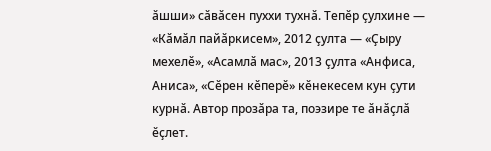ӑшши» сӑвӑсен пуххи тухнӑ. Тепӗр ҫулхине — «Кӑмӑл пайӑркисем», 2012 ҫулта — «Ҫыру мехелӗ», «Асамлӑ мас», 2013 ҫулта «Анфиса, Аниса», «Сӗрен кӗперӗ» кӗнекесем кун ҫути курнӑ. Автор прозӑра та, поэзире те ӑнӑҫлӑ ӗҫлет.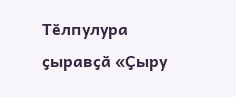Тӗлпулура ҫыравҫӑ «Ҫыру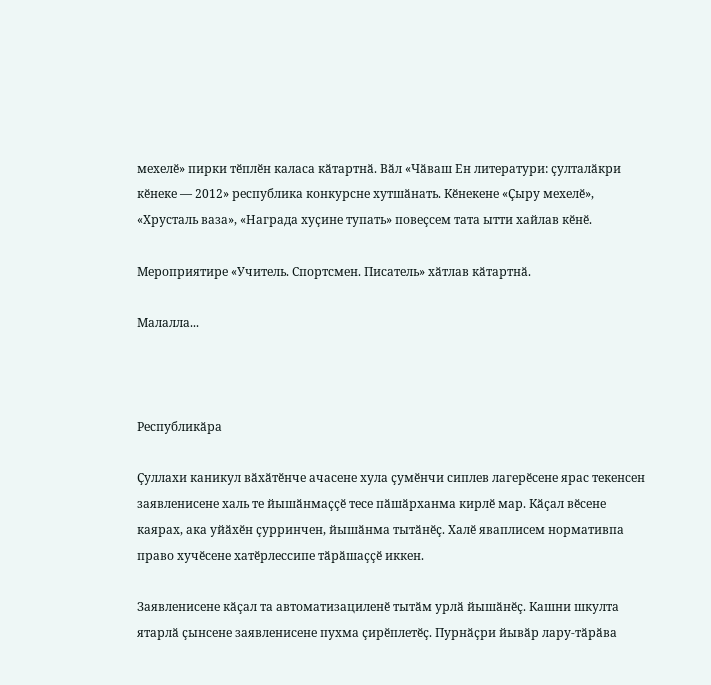мехелӗ» пирки тӗплӗн каласа кӑтартнӑ. Вӑл «Чӑваш Ен литератури: ҫулталӑкри кӗнеке — 2012» республика конкурсне хутшӑнать. Кӗнекене «Ҫыру мехелӗ», «Хрусталь ваза», «Награда хуҫине тупать» повеҫсем тата ытти хайлав кӗнӗ.

Мероприятире «Учитель. Спортсмен. Писатель» хӑтлав кӑтартнӑ.

Малалла...



Республикӑра

Ҫуллахи каникул вӑхӑтӗнче ачасене хула ҫумӗнчи сиплев лагерӗсене ярас текенсен заявленисене халь те йышӑнмаҫҫӗ тесе пӑшӑрханма кирлӗ мар. Кӑҫал вӗсене каярах, ака уйӑхӗн ҫурринчен, йышӑнма тытӑнӗҫ. Халӗ яваплисем нормативпа право хучӗсене хатӗрлессипе тӑрӑшаҫҫӗ иккен.

Заявленисене кӑҫал та автоматизациленӗ тытӑм урлӑ йышӑнӗҫ. Кашни шкулта ятарлӑ ҫынсене заявленисене пухма ҫирӗплетӗҫ. Пурнӑҫри йывӑр лару-тӑрӑва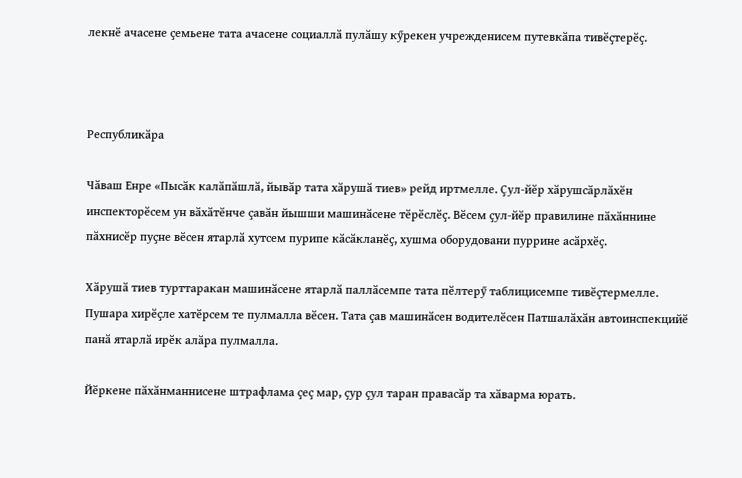лекнӗ ачасене ҫемьене тата ачасене социаллӑ пулӑшу кӳрекен учрежденисем путевкӑпа тивӗҫтерӗҫ.



Республикӑра

Чӑваш Енре «Пысӑк калӑпӑшлӑ, йывӑр тата хӑрушӑ тиев» рейд иртмелле. Ҫул-йӗр хӑрушсӑрлӑхӗн инспекторӗсем ун вӑхӑтӗнче ҫавӑн йышши машинӑсене тӗрӗслӗҫ. Вӗсем ҫул-йӗр правилине пӑхӑннине пӑхнисӗр пуҫне вӗсен ятарлӑ хутсем пурипе кӑсӑкланӗҫ, хушма оборудовани пуррине асӑрхӗҫ.

Хӑрушӑ тиев турттаракан машинӑсене ятарлӑ паллӑсемпе тата пӗлтерӳ таблицисемпе тивӗҫтермелле. Пушара хирӗҫле хатӗрсем те пулмалла вӗсен. Тата ҫав машинӑсен водителӗсен Патшалӑхӑн автоинспекцийӗ панӑ ятарлӑ ирӗк алӑра пулмалла.

Йӗркене пӑхӑнманнисене штрафлама ҫеҫ мар, ҫур ҫул таран правасӑр та хӑварма юрать.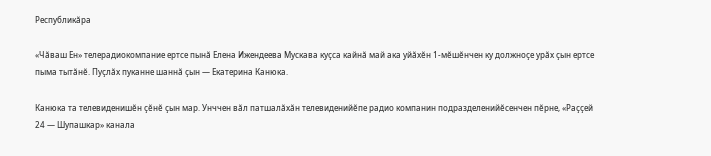Республикӑра

«Чӑваш Ен» телерадиокомпание ертсе пынӑ Елена Ижендеева Мускава куҫса кайнӑ май ака уйӑхӗн 1-мӗшӗнчен ку должноҫе урӑх ҫын ертсе пыма тытӑнӗ. Пуҫлӑх пуканне шаннӑ ҫын — Екатерина Канюка.

Канюка та телевиденишӗн ҫӗнӗ ҫын мар. Унччен вӑл патшалӑхӑн телевиденийӗпе радио компанин подразделенийӗсенчен пӗрне, «Раҫҫей 24 — Шупашкар» канала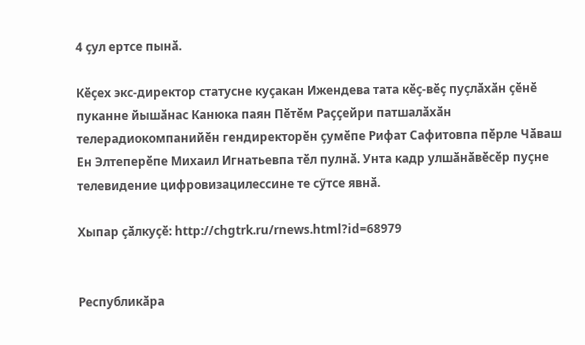4 ҫул ертсе пынӑ.

Кӗҫех экс-директор статусне куҫакан Ижендева тата кӗҫ-вӗҫ пуҫлӑхӑн ҫӗнӗ пуканне йышӑнас Канюка паян Пӗтӗм Раҫҫейри патшалӑхӑн телерадиокомпанийӗн гендиректорӗн ҫумӗпе Рифат Сафитовпа пӗрле Чӑваш Ен Элтеперӗпе Михаил Игнатьевпа тӗл пулнӑ. Унта кадр улшӑнӑвӗсӗр пуҫне телевидение цифровизацилессине те сӳтсе явнӑ.

Хыпар ҫӑлкуҫӗ: http://chgtrk.ru/rnews.html?id=68979


Республикӑра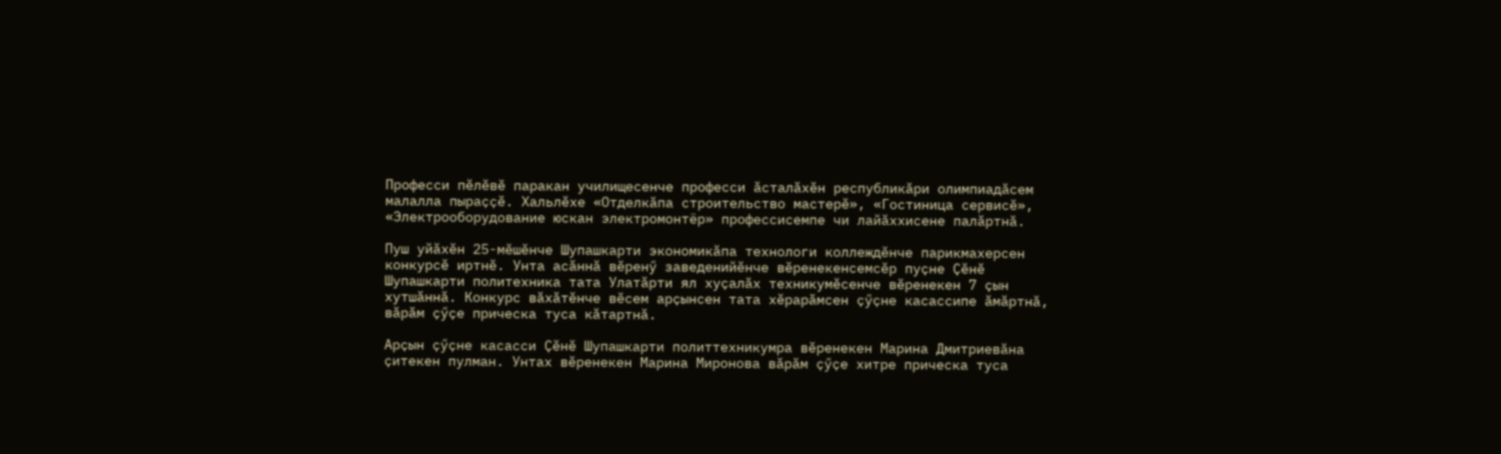Професси пӗлӗвӗ паракан училищесенче професси ӑсталӑхӗн республикӑри олимпиадӑсем малалла пыраҫҫӗ. Хальлӗхе «Отделкӑпа строительство мастерӗ», «Гостиница сервисӗ», «Электрооборудование юскан электромонтёр» профессисемпе чи лайӑххисене палӑртнӑ.

Пуш уйӑхӗн 25-мӗшӗнче Шупашкарти экономикӑпа технологи коллеждӗнче парикмахерсен конкурсӗ иртнӗ. Унта асӑннӑ вӗренӳ заведенийӗнче вӗренекенсемсӗр пуҫне Ҫӗнӗ Шупашкарти политехника тата Улатӑрти ял хуҫалӑх техникумӗсенче вӗренекен 7 ҫын хутшӑннӑ. Конкурс вӑхӑтӗнче вӗсем арҫынсен тата хӗрарӑмсен ҫӳҫне касассипе ӑмӑртнӑ, вӑрӑм ҫӳҫе прическа туса кӑтартнӑ.

Арҫын ҫӳҫне касасси Ҫӗнӗ Шупашкарти политтехникумра вӗренекен Марина Дмитриевӑна ҫитекен пулман. Унтах вӗренекен Марина Миронова вӑрӑм ҫӳҫе хитре прическа туса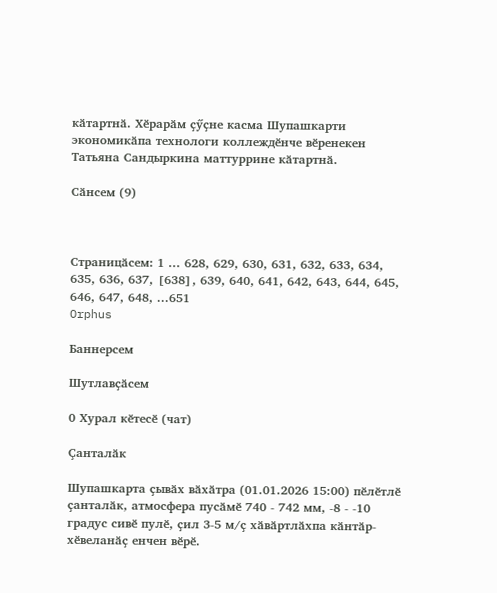кӑтартнӑ. Хӗрарӑм ҫӳҫне касма Шупашкарти экономикӑпа технологи коллеждӗнче вӗренекен Татьяна Сандыркина маттуррине кӑтартнӑ.

Сӑнсем (9)



Страницӑсем: 1 ... 628, 629, 630, 631, 632, 633, 634, 635, 636, 637, [638], 639, 640, 641, 642, 643, 644, 645, 646, 647, 648, ...651
Orphus

Баннерсем

Шутлавҫӑсем

0 Хурал кӗтесӗ (чат)

Ҫанталӑк

Шупашкарта ҫывӑх вӑхӑтра (01.01.2026 15:00) пӗлӗтлӗ ҫанталӑк, атмосфера пусӑмӗ 740 - 742 мм, -8 - -10 градус сивӗ пулӗ, ҫил 3-5 м/ҫ хӑвӑртлӑхпа кӑнтӑр-хӗвеланӑҫ енчен вӗрӗ.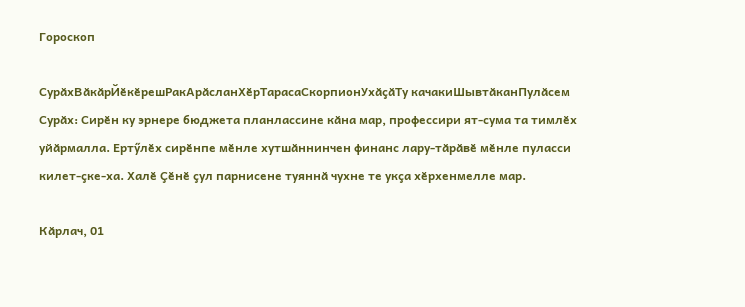Гороскоп

СурӑхВӑкӑрЙӗкӗрешРакАрӑсланХӗрТарасаСкорпионУхӑҫӑТу качакиШывтӑканПулӑсем
Сурӑх: Сирӗн ку эрнере бюджета планлассине кӑна мар, профессири ят-сума та тимлӗх уйӑрмалла. Ертӳлӗх сирӗнпе мӗнле хутшӑннинчен финанс лару-тӑрӑвӗ мӗнле пуласси килет-ҫке-ха. Халӗ Ҫӗнӗ ҫул парнисене туяннӑ чухне те укҫа хӗрхенмелле мар.

Кӑрлач, 01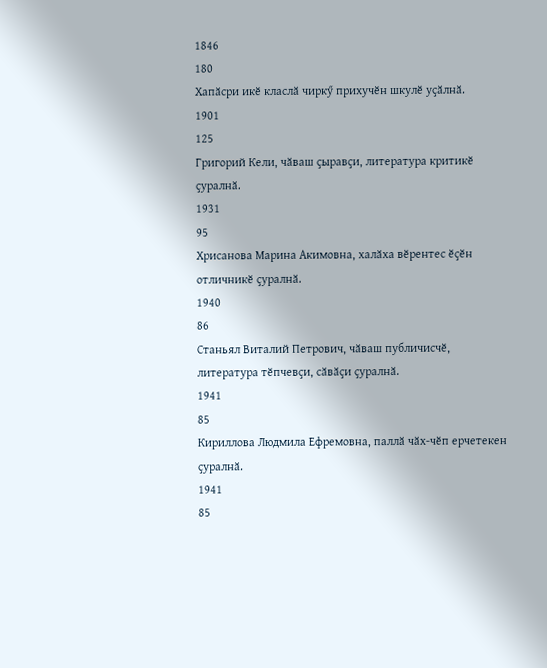1846
180
Хапӑсри икӗ класлӑ чиркӳ прихучӗн шкулӗ уҫӑлнӑ.
1901
125
Григорий Кели, чӑваш ҫыравҫи, литература критикӗ ҫуралнӑ.
1931
95
Хрисанова Марина Акимовна, халӑха вӗрентес ӗҫӗн отличникӗ ҫуралнӑ.
1940
86
Станьял Виталий Петрович, чӑваш публичисчӗ, литература тӗпчевҫи, сӑвӑҫи ҫуралнӑ.
1941
85
Кириллова Людмила Ефремовна, паллӑ чӑх-чӗп ерчетекен ҫуралнӑ.
1941
85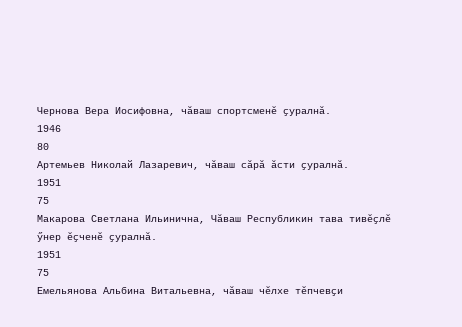Чернова Вера Иосифовна, чӑваш спортсменӗ ҫуралнӑ.
1946
80
Артемьев Николай Лазаревич, чӑваш сӑрӑ ӑсти ҫуралнӑ.
1951
75
Макарова Светлана Ильинична, Чӑваш Республикин тава тивӗҫлӗ ӳнер ӗҫченӗ ҫуралнӑ.
1951
75
Емельянова Альбина Витальевна, чӑваш чӗлхе тӗпчевҫи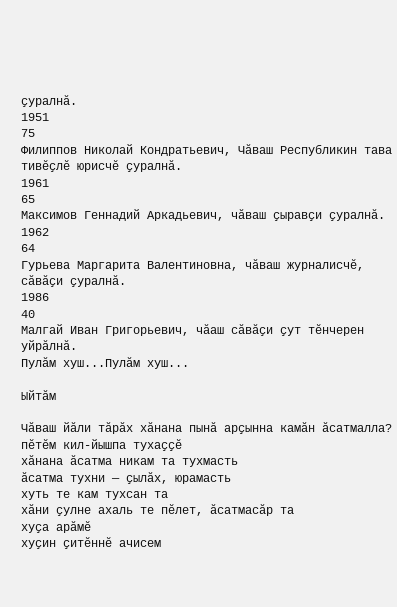ҫуралнӑ.
1951
75
Филиппов Николай Кондратьевич, Чӑваш Республикин тава тивӗҫлӗ юрисчӗ ҫуралнӑ.
1961
65
Максимов Геннадий Аркадьевич, чӑваш ҫыравҫи ҫуралнӑ.
1962
64
Гурьева Маргарита Валентиновна, чӑваш журналисчӗ, сӑвӑҫи ҫуралнӑ.
1986
40
Малгай Иван Григорьевич, чӑаш сӑвӑҫи ҫут тӗнчерен уйрӑлнӑ.
Пулӑм хуш...Пулӑм хуш...

Ыйтӑм

Чӑваш йӑли тӑрӑх хӑнана пынӑ арҫынна камӑн ӑсатмалла?
пӗтӗм кил-йышпа тухаҫҫӗ
хӑнана ӑсатма никам та тухмасть
ӑсатма тухни — ҫылӑх, юрамасть
хуть те кам тухсан та
хӑни ҫулне ахаль те пӗлет, ӑсатмасӑр та
хуҫа арӑмӗ
хуҫин ҫитӗннӗ ачисем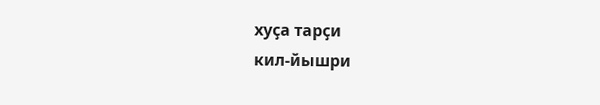хуҫа тарҫи
кил-йышри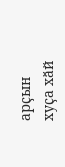арҫын
хуҫа хӑй